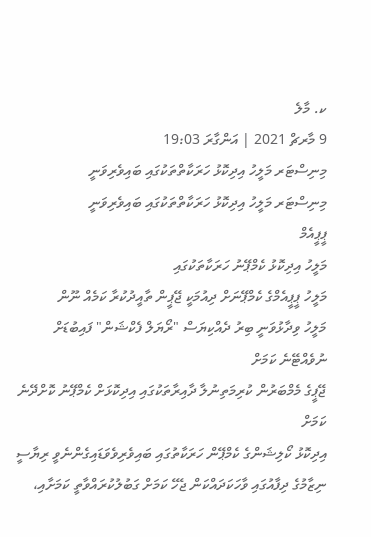ކ. މާލެ
9 މާރޗް 2021 | އަންގާރަ 19:03
މިނިސްޓަރ މަލީހު އިދިކޮޅު ހަރަކާތްތަކުގައި ބައިވެރިވަނީ
މިނިސްޓަރ މަލީހު އިދިކޮޅު ހަރަކާތްތަކުގައި ބައިވެރިވަނީ
ޕީޕީއެމް
މަލީހު އިދިކޮޅު ކެމްޕޭނު ހަރަކާތަކުގައި
މަލީހު ޕީޕީއެމްގެ ކެމްޕޭނަށް ދިއުމަކީ ޖޭޕީން ތާއީދުކުރާ ކަމެއް ނޫން
މަލީހު ވިދާޅުވަނީ ބިރު ދެއްކިޔަސް "ރޯޔަލް ފެކްޝަން" ފައިބުޑަށް ނުވެއްޓޭނެ ކަމަށް
ޖޭޕީގެ މެމްބަރުން ކުރިމަތިނުލާ ދާއިރާތަކުގައި އިދިކޮޅަށް ކެމްޕޭނު ކޮށްދޭނެ ކަމަށް
އިދިކޮޅު ކޯލިޝަންގެ ކެމްޕޭން ހަރަކާތުގައި ބައިވެރިވެވަޑައިގެންނެވީ ރިޔާސީ ނިޒާމުގެ ދިފާއުގައި ވާހަކަދައްކަން ޖެހޭ ކަމަށް ގަބުލުކުރައްވާތީ ކަމަށާއި،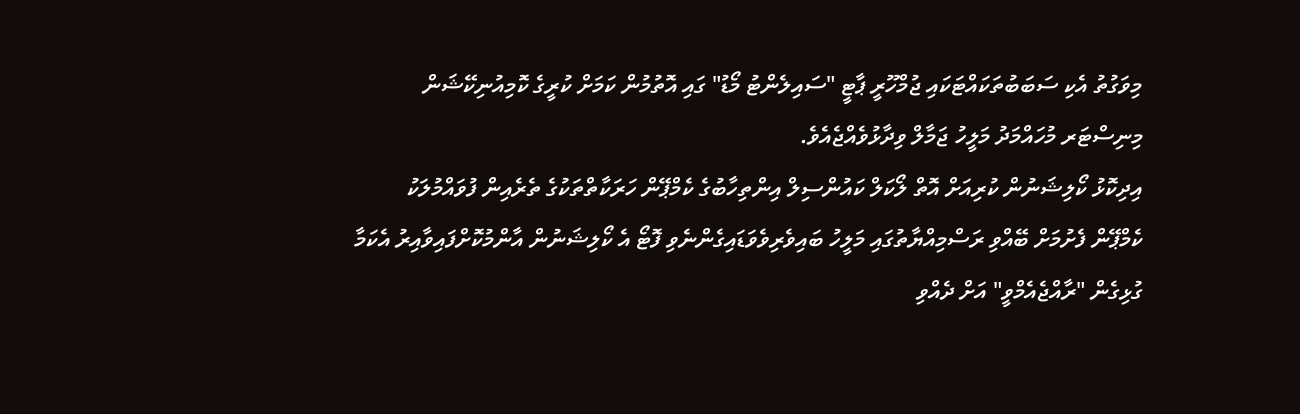މިވަގުތު އެކި ސަބަބުތަކައްޓަކައި ޖުމްހޫރީ ޕާޓީ "ސައިލެންޓު މޯޑު" ގައި އޮތުމުން ކަމަށް ކުރީގެ ކޮމިއުނިކޭޝަން މިނިސްޓަރ މުހައްމަދު މަލީހު ޖަމާލް ވިދާޅުވެއްޖެއެވެ.
އިދިކޮޅު ކޯލިޝަނުން ކުރިއަށް އޮތް ލޯކަލް ކައުންސިލް އިންތިހާބުގެ ކެމްޕޭން ހަރަކާތްތަކުގެ ތެރެއިން ފުވައްމުލަކު ކެމްޕޭން ފެށުމަށް ބޭއްވި ރަސްމިއްޔާތުގައި މަލީހު ބައިވެރިވެވަޑައިގެންނެވި ފޮޓޯ އެ ކޯލިޝަނުން އާންމުކޮށްފައިވާއިރު އެކަމާ ގުޅިގެން "ރާއްޖެއެމްވީ" އަށް ދެއްވި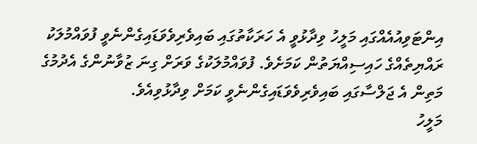އިންޓަވިއުއެއްގައި މަލީހު ވިދާޅުވީ އެ ހަރަކާތުގައި ބައިވެރިވެވަޑައިގެންނެވީ ފުވައްމުލަކު ރައްޔިތެއްގެ ހައިސިއްޔަތުން ކަމަށެވެ. ފުވައްމުލަކުގެ ވަރަށް ގިނަ ޒުވާނުންގެ އެދުމުގެ މަތިން އެ ޖަލްސާގައި ބައިވެރިވެވަޑައިގެންނެވީ ކަމަށް ވިދާޅުވިއެވެ.
މަލީހު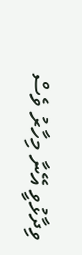ވިދާޅުވީ އޭނާ މިހާރު ވެސް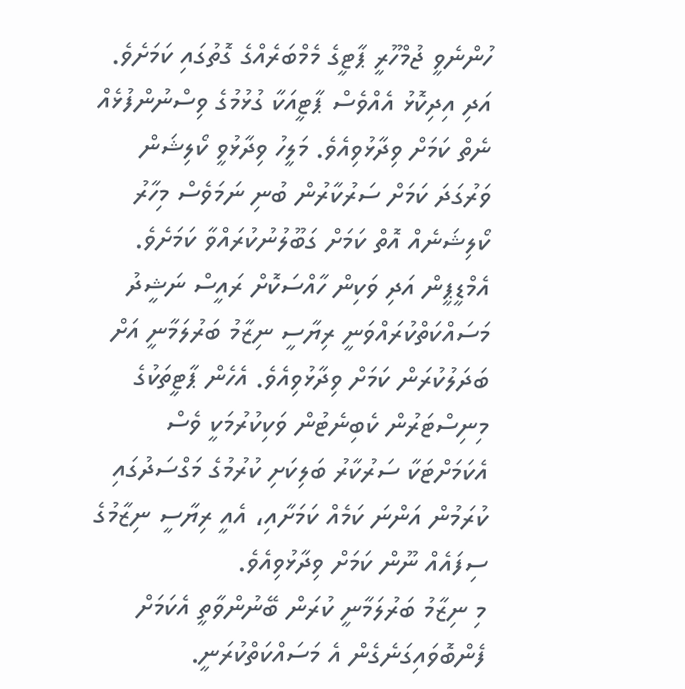ހުންނެވީ ޖުމްހޫރީ ޕާޓީގެ މެމްބަރެއްގެ ގޮތުގައި ކަމަށެވެ. އަދި އިދިކޮޅު އެއްވެސް ޕާޓީއަކާ ގުޅުމުގެ ވިސްނުންފުޅެއް ނެތް ކަމަށް ވިދާޅުވިއެވެ. މަލީހު ވިދާޅުވީ ކޯލިޝަން ވަރުގަދަ ކަމަށް ސަރުކާރުން ބުނި ނަމަވެސް މިހާރު ކޯލިޝަނެއް އޮތް ކަމަށް ގަބޫލުނުކުރައްވާ ކަމަށެވެ.
އެމްޑީޕީން އަދި ވަކިން ހާއްސަކޮށް ރައީސް ނަޝީދު މަސައްކަތްކުރައްވަނީ ރިޔާސީ ނިޒާމު ބަރުލަމާނީ އަށް ބަދަލުކުރަން ކަމަށް ވިދާޅުވިއެވެ. އެހެން ޕާޓީތަކުގެ މިނިސްޓަރުން ކެބިނެޓުން ވަކިކުރުމަކީ ވެސް އެކަމަށްޓަކާ ސަރުކާރު ބަލިކަށި ކުރުމުގެ މަގްސަދުގައި ކުރަމުން އަންނަ ކަމެއް ކަމަށާއި، އެއީ ރިޔާސީ ނިޒާމުގެ ސިފައެއް ނޫން ކަމަށް ވިދާޅުވިއެވެ.
މި ނިޒާމު ބަރުލަމާނީ ކުރަން ބޭނުންވާތީ އެކަމަށް ފެންބޮވައިގަނެގެން އެ މަސައްކަތްކުރަނީ.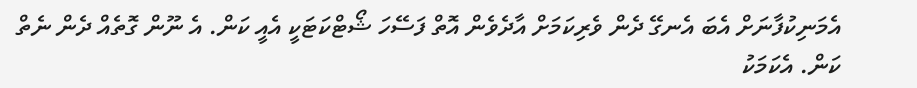އެމަނިކުފާނަށް އެބަ އެނގޭ ދެން ވެރިކަމަށް އާދެވެން އޮތް ފަސޭހަ ޝޯޓްކަޓަކީ އެއީ ކަން. އެ ނޫން ގޮތެއް ދެން ނެތް ކަން. އެކަމަކު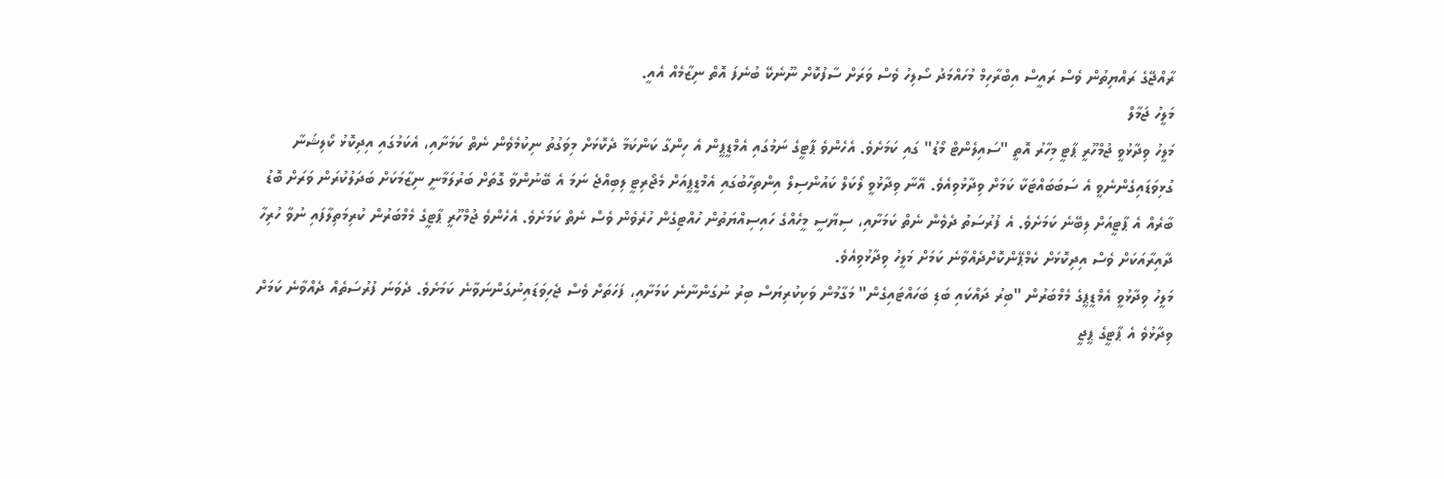ރާއްޖޭގެ ރައްޔިތުން ވެސް ރައީސް އިބްރާހިމް މުހައްމަދު ސޯލިހު ވެސް ވަރަށް ސާފުކޮށް ނޫނެކޭ ބުނެފަ އޮތް ނިޒާމެއް އެއީ.
މަލީހު ޖަމާލް
މަލީހު ވިދާޅުވީ ޖުމްހޫރީ ޕާޓީ މިހާރު އޮތީ "ސައިލެންޓް މޯޑު" ގައި ކަމަށެވެ. އެހެންވެ ޕާޓީގެ ނަމުގައި އެމްޑީޕީން އެ ހިންގާ ކަންކަމާ ދެކޮޅަށް މިވަގުތު ނިކުމެވެން ނެތް ކަމަށާއި، އެކަމުގައި އިދިކޮޅު ކޯލިޝަނާ ގުޅިވަޑައިގެންނެވީ އެ ސަބަބައްޓަކާ ކަމަށް ވިދާޅުވިއެވެ. އޭނާ ވިދާޅުވީ ލޯކަލް ކައުންސިލް އިންތިހާބުގައި އެމްޑީޕީއަށް މެޖޯރިޓީ ލިބިއްޖެ ނަމަ އެ ބޭނުންވާ ގޮތަށް ބަރުލަމާނީ ނިޒާމަކަށް ބަދަލުކުރަން ވަރަށް ބޮޑު ބާރެއް އެ ޕާޓީއަށް ލިބޭނެ ކަމަށެވެ. އެ ފުރުސަތު ދެވެން ނެތް ކަމަށާއި، ސިޔާސީ މީހެއްގެ ހައިސިއްޔަތުން ހުއްޓިގެން ހުރެވެން ވެސް ނެތް ކަމަށެވެ. އެހެންވެ ޖުމްހޫރީ ޕާޓީގެ މެމްބަރުން ކުރިމަތިލާފައި ނުވާ ހުރިހާ ދާއިރާއަކަށް ވެސް އިދިކޮޅަށް ކެމްޕޭންކޮށްދެއްވާނެ ކަމަށް މަލީހު ވިދާޅުވިއެވެ.
މަލީހު ވިދާޅުވީ އެމްޑީޕީގެ މެމްބަރުން "ބިރު ދައްކައި ބަޑި ބަހައްޓައިގެން" މަގާމުން ވަކިކުރިޔަސް ބިރު ނުގަންނާނެ ކަމަށާއި، ފަހަތަށް ވެސް ޖެހިވަޑައިނުގަންނަވާނެ ކަމަށެވެ. ދެވަނަ ފުރުސަތެއް ދެއްވާނެ ކަމަށް ވިދާޅުވެ އެ ޕާޓީގެ ޕީޖީ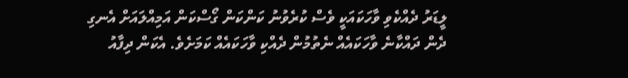ލީޑަރު ދެއްކެވި ވާހަކައަކީ ވެސް ކުރެވުނު ކަންކަން ގޯސްކަން އަމިއްލައަށް އެނގި ދެން ދައްކާނެ ވާހަކައެއް ނެތުމުން ދެއްކި ވާހަކައެއް ކަމަށެވެ. އެކަން ދިފާއު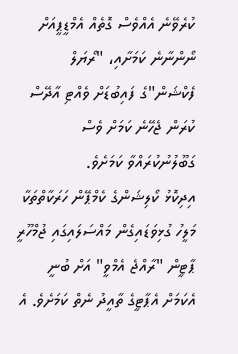ކުރެވޭނެ އެއްވެސް ގޮތެއް އެމްޑީޕީއަށް ނޯންނާނެ ކަމަށާއި، "ރޯޔަލް ފެކްޝަން"ގެ ފައިބުޑަށް ވެއްޓި އާދޭސް ކުރަން ޖެހޭނެ ކަމަށް ވެސް ގަބޫލުނުކުރައްވާ ކަމަށެވެ.
އިދިކޮޅު ކޯލިޝަންގެ ކެމްޕޭން ހަރަކާތްތަކާ މަލީހު ގުޅިވަޑައިގެން މައްސަލައިގައި ޖުމްހޫރީ ޕާޓީން "ރާއްޖެ އެމްވީ" އަށް ބުނީ އެކަމަށް އެޕާޓީގެ ތާއީދު ނެތް ކަމަށެވެ. އެ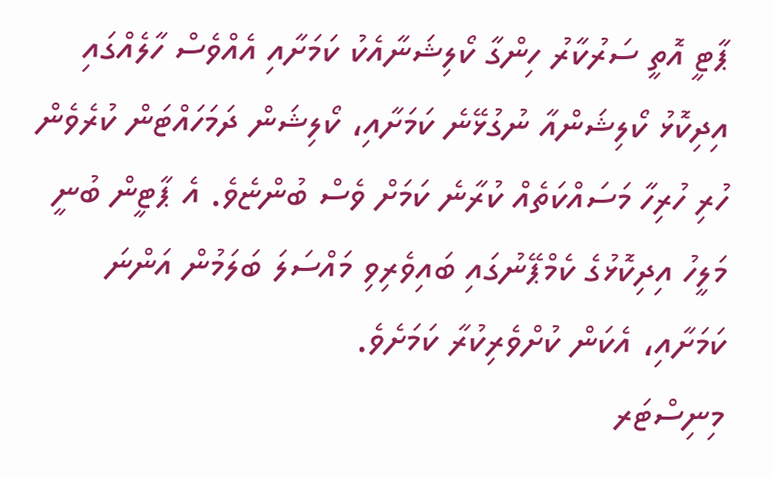ޕާޓީ އޮތީ ސަރުކާރު ހިންގާ ކޯލިޝަނާއެކު ކަމަށާއި އެއްވެސް ހާލެއްގައި އިދިކޮޅު ކޯލިޝަންއާ ނުގުޅޭނެ ކަމަށާއި، ކޯލިޝަން ދަމަހައްޓަން ކުރެވެން ހުރި ހުރިހާ މަސައްކަތެއް ކުރާނެ ކަމަށް ވެސް ބުންޏެވެ. އެ ޕާޓީން ބުނީ މަލީހު އިދިކޮޅުގެ ކެމްޕޭނުގައި ބައިވެރިވި މައްސަލަ ބަލަމުން އަންނަ ކަމަށާއި، އެކަން ކުށްވެރިކުރާ ކަމަށެވެ.
މިނިސްޓަރ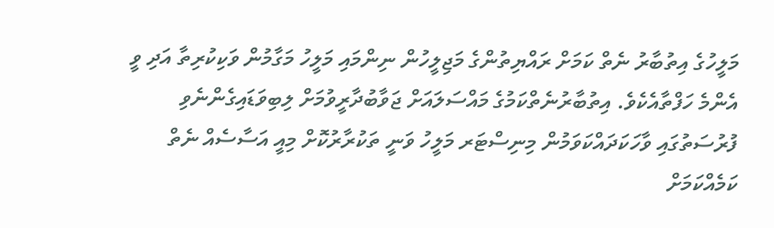މަލީހުގެ އިތުބާރު ނެތް ކަމަށް ރައްޔިތުންގެ މަޖިލީހުން ނިންމައި މަލީހު މަގާމުން ވަކިކުރިތާ އަދި ވީ އެންމެ ހަފްތާއެކެވެ. އިތުބާރުނެތްކަމުގެ މައްސަލައަށް ޖަވާބުދާރީވުމަށް ލިބިވަޑައިގެންނެވި ފުރުސަތުގައި ވާހަކަދައްކަވަމުން މިނިސްޓަރ މަލީހު ވަނީ ތަކުރާރުކޮށް މިއީ އަސާސެއް ނެތް ކަމެއްކަމަށް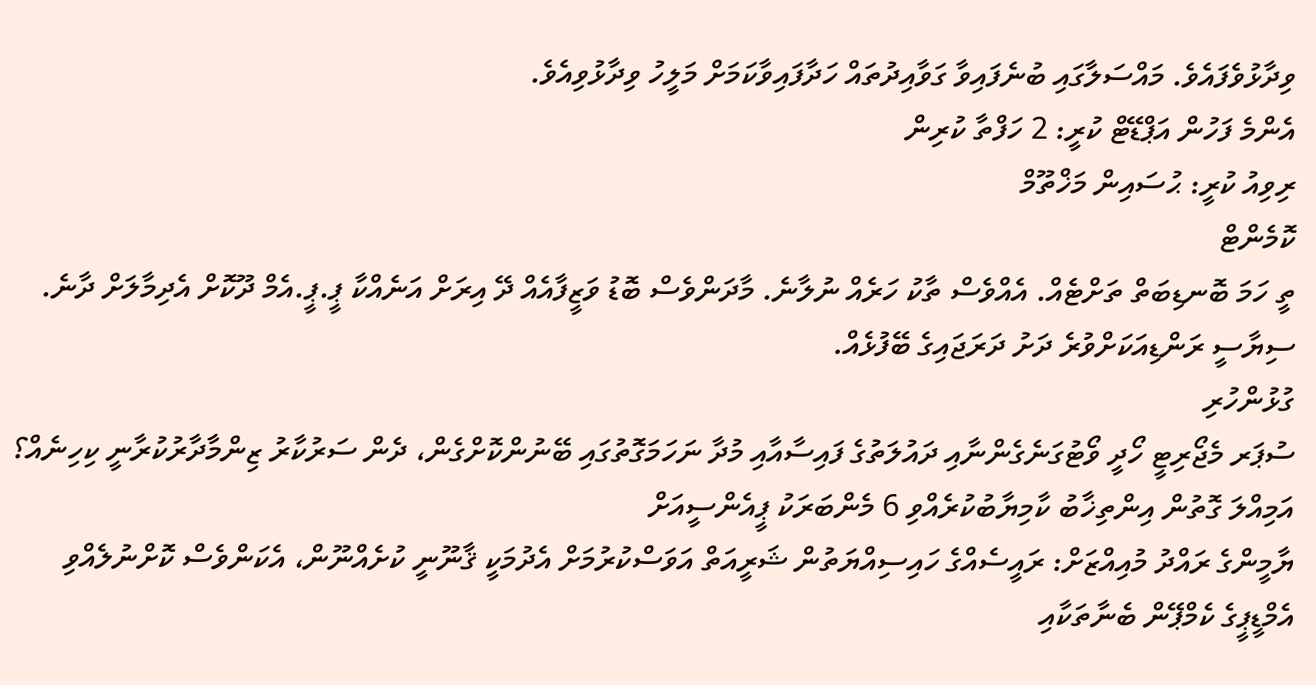ވިދާޅުވެފައެވެ. މައްސަލާގައި ބުނެފައިވާ ގަވާއިދުތައް ހަދާފައިވާކަމަށް މަލީހު ވިދާޅުވިއެވެ.
އެންމެ ފަހުން އަޕްޑޭޓް ކުރީ: 2 ހަފްތާ ކުރިން
ރިވިއު ކުރީ: ޙުސައިން މަޚްތޫމް
ކޮމެންޓް
ތީ ހަމަ ބޮނޑިބަތް ތަށްޓެއް. އެއްވެސް ތާކު ހަރެއް ނުލާނެ. މާދަންވެސް ބޮޑު ވަޒީފާއެއް ދޭ އިރަށް އަނެއްކާ ޕީ.ޕީ.އެމް ދޫކޮށް އެދިމާލަށް ދާނެ. ސިޔާސީ ރަންޑިއަކަށްވުރެ ދަށު ދަރަޖައިގެ ބޭފުޅެއް.
ގުޅުންހުރި
ސުޕަރ މެޖޯރިޓީ ހޯދީ ވޯޓުގަނެގެންނާއި ދައުލަތުގެ ފައިސާއާއި މުދާ ނަހަމަގޮތުގައި ބޭނުންކޮށްގެން، ދެން ސަރުކާރު ޒިންމާދާރުކުރާނީ ކިހިނެއް؟
އަމިއްލަ ގޮތުން އިންތިޚާބު ކާމިޔާބުކުރެއްވި 6 މެންބަރަކު ޕީއެންސީއަށް
ޔާމީންގެ ރައްދު މުއިއްޒަށް: ރައީސެއްގެ ހައިސިއްޔަތުން ޝަރީއަތް އަވަސްކުރުމަށް އެދުމަކީ ޤާނޫނީ ކުށެއްނޫން، އެކަންވެސް ކޮށްނުލެއްވި
އެމްޑީޕީގެ ކެމްޕޭން ބެނާތަކާއި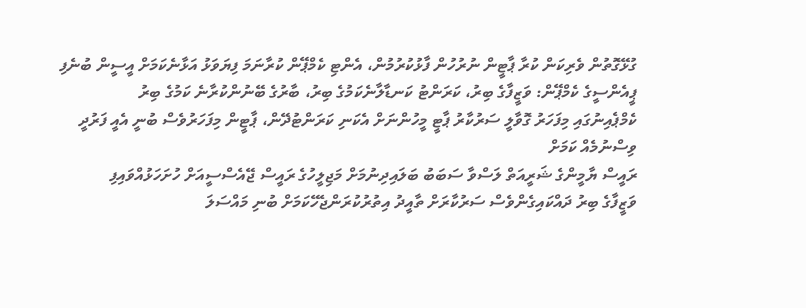ގުޅޭގޮތުން ވެރިކަން ކުރާ ޕާޓީން ނުރުހުން ފާޅުކުރުމުން، އެންޓި ކެމްޕޭން ކުރާނަމަ ފިޔަވަޅު އަޅާނެކަމަށް އީސީން ބުނެފި
ޕީއެންސީގެ ކެމްޕޭން: ވަޒީފާގެ ބިރު، ކަރަންޓު ކަނޑާލާނެކަމުގެ ބިރު، ބާރުގެ ބޭނުންކުރާނެ ކަމުގެ ބިރު
ކެމްޕެއިނުގައި މިފަހަރު ގޮވާލީ ސަރުކާރު ޕާޓީ މީހުންނަށް އެކަނި ކަރަންޓުދޭން، ޕާޓީން މިފަހަރުވެސް ބުނީ އެއީ ފަރުދީ ވިސްނުމެއް ކަމަށް
ރައީސް ޔާމީންގެ ޝަރީއަތް ލަސްވާ ސަބަބު ބަލައިދިނުމަށް މަޖިލީހުގެ ރައީސް ޖޭއެސްސީއަށް ހުށަހަޅުއްވައިފި
ވަޒީފާގެ ބިރު ދައްކައިގެންވެސް ސަރުކާރަށް ތާއީދު އިތުރުކުރަންޖެހޭކަމަށް ބުނި މައްސަލަ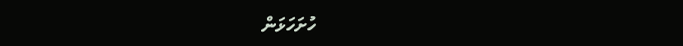ހުށަހަޅަން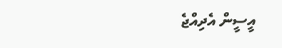އީސީން އެދިއްޖެ